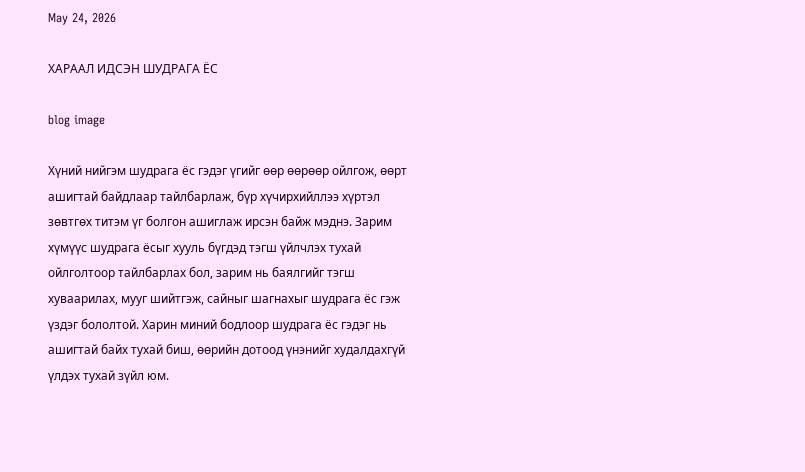May 24, 2026

ХАРААЛ ИДСЭН ШУДРАГА ЁС

blog image

Хүний нийгэм шудрага ёс гэдэг үгийг өөр өөрөөр ойлгож, өөрт ашигтай байдлаар тайлбарлаж, бүр хүчирхийллээ хүртэл зөвтгөх титэм үг болгон ашиглаж ирсэн байж мэднэ. Зарим хүмүүс шудрага ёсыг хууль бүгдэд тэгш үйлчлэх тухай ойлголтоор тайлбарлах бол, зарим нь баялгийг тэгш хуваарилах, мууг шийтгэж, сайныг шагнахыг шудрага ёс гэж үздэг бололтой. Харин миний бодлоор шудрага ёс гэдэг нь ашигтай байх тухай биш, өөрийн дотоод үнэнийг худалдахгүй үлдэх тухай зүйл юм.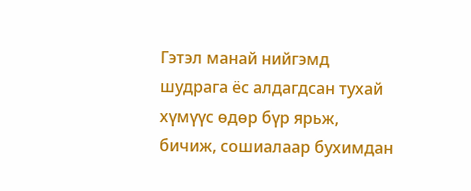Гэтэл манай нийгэмд шудрага ёс алдагдсан тухай хүмүүс өдөр бүр ярьж, бичиж, сошиалаар бухимдан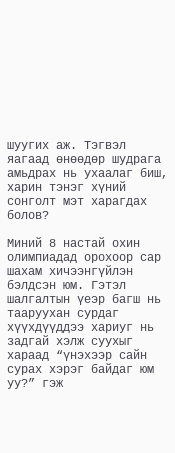шуугих аж. Тэгвэл яагаад өнөөдөр шудрага амьдрах нь ухаалаг биш, харин тэнэг хүний сонголт мэт харагдах болов?

Миний 8 настай охин олимпиадад орохоор сар шахам хичээнгүйлэн бэлдсэн юм. Гэтэл шалгалтын үеэр багш нь тааруухан сурдаг хүүхдүүддээ хариуг нь задгай хэлж суухыг хараад “үнэхээр сайн сурах хэрэг байдаг юм уу?” гэж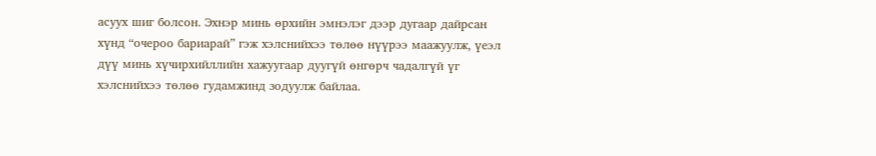асуух шиг болсон. Эхнэр минь өрхийн эмнэлэг дээр дугаар дайрсан хүнд “очероо бариарай” гэж хэлснийхээ төлөө нүүрээ маажуулж, үеэл дүү минь хүчирхийллийн хажуугаар дуугүй өнгөрч чадалгүй үг хэлснийхээ төлөө гудамжинд зодуулж байлаа.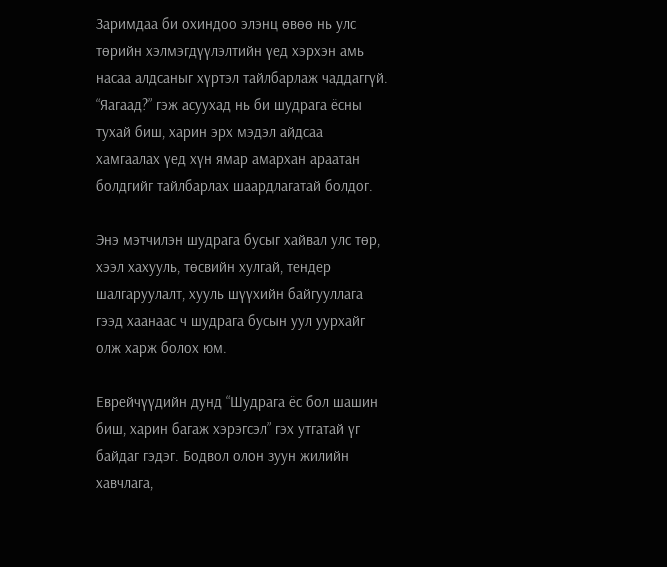Заримдаа би охиндоо элэнц өвөө нь улс төрийн хэлмэгдүүлэлтийн үед хэрхэн амь насаа алдсаныг хүртэл тайлбарлаж чаддаггүй. “Яагаад?” гэж асуухад нь би шудрага ёсны тухай биш, харин эрх мэдэл айдсаа хамгаалах үед хүн ямар амархан араатан болдгийг тайлбарлах шаардлагатай болдог.

Энэ мэтчилэн шудрага бусыг хайвал улс төр, хээл хахууль, төсвийн хулгай, тендер шалгаруулалт, хууль шүүхийн байгууллага гээд хаанаас ч шудрага бусын уул уурхайг олж харж болох юм.

Еврейчүүдийн дунд “Шудрага ёс бол шашин биш, харин багаж хэрэгсэл” гэх утгатай үг байдаг гэдэг. Бодвол олон зуун жилийн хавчлага,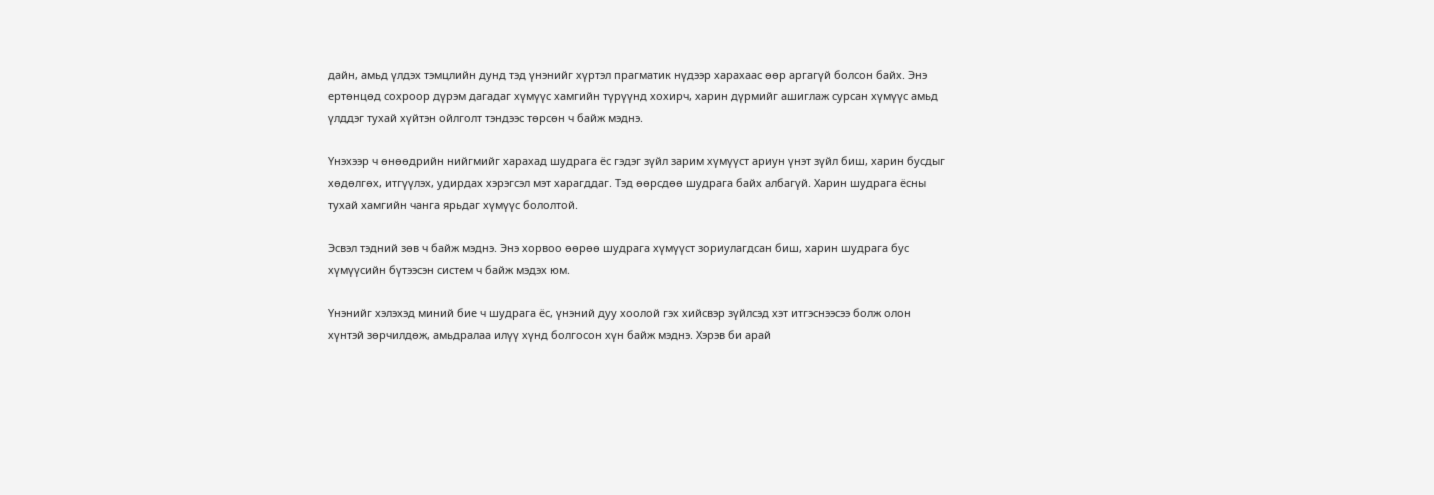дайн, амьд үлдэх тэмцлийн дунд тэд үнэнийг хүртэл прагматик нүдээр харахаас өөр аргагүй болсон байх. Энэ ертөнцөд сохроор дүрэм дагадаг хүмүүс хамгийн түрүүнд хохирч, харин дүрмийг ашиглаж сурсан хүмүүс амьд үлддэг тухай хүйтэн ойлголт тэндээс төрсөн ч байж мэднэ.

Үнэхээр ч өнөөдрийн нийгмийг харахад шудрага ёс гэдэг зүйл зарим хүмүүст ариун үнэт зүйл биш, харин бусдыг хөдөлгөх, итгүүлэх, удирдах хэрэгсэл мэт харагддаг. Тэд өөрсдөө шудрага байх албагүй. Харин шудрага ёсны тухай хамгийн чанга ярьдаг хүмүүс бололтой.

Эсвэл тэдний зөв ч байж мэднэ. Энэ хорвоо өөрөө шудрага хүмүүст зориулагдсан биш, харин шудрага бус хүмүүсийн бүтээсэн систем ч байж мэдэх юм.

Үнэнийг хэлэхэд миний бие ч шудрага ёс, үнэний дуу хоолой гэх хийсвэр зүйлсэд хэт итгэснээсээ болж олон хүнтэй зөрчилдөж, амьдралаа илүү хүнд болгосон хүн байж мэднэ. Хэрэв би арай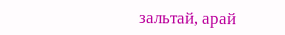зальтай, арай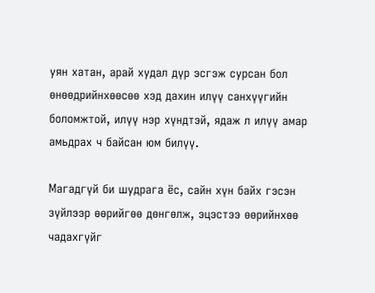уян хатан, арай худал дүр эсгэж сурсан бол өнөөдрийнхөөсөө хэд дахин илүү санхүүгийн боломжтой, илүү нэр хүндтэй, ядаж л илүү амар амьдрах ч байсан юм билүү.

Магадгүй би шудрага ёс, сайн хүн байх гэсэн зүйлээр өөрийгөө дөнгөлж, эцэстээ өөрийнхөө чадахгүйг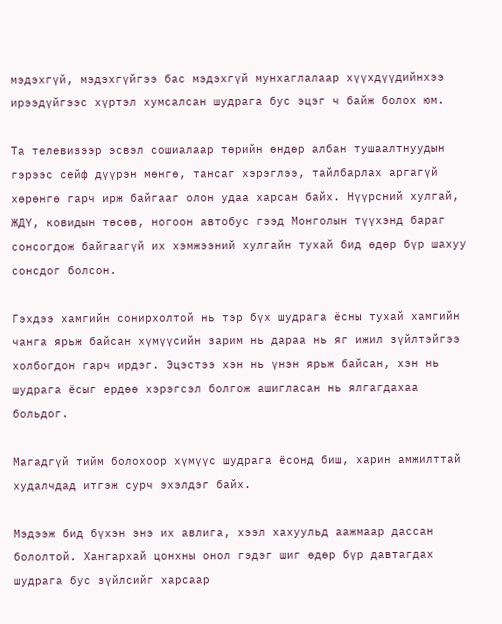мэдэхгүй, мэдэхгүйгээ бас мэдэхгүй мунхаглалаар хүүхдүүдийнхээ ирээдүйгээс хүртэл хумсалсан шудрага бус эцэг ч байж болох юм.

Та телевизээр эсвэл сошиалаар төрийн өндөр албан тушаалтнуудын гэрээс сейф дүүрэн мөнгө, тансаг хэрэглээ, тайлбарлах аргагүй хөрөнгө гарч ирж байгааг олон удаа харсан байх. Нүүрсний хулгай, ЖДҮ, ковидын төсөв, ногоон автобус гээд Монголын түүхэнд бараг сонсогдож байгаагүй их хэмжээний хулгайн тухай бид өдөр бүр шахуу сонсдог болсон.

Гэхдээ хамгийн сонирхолтой нь тэр бүх шудрага ёсны тухай хамгийн чанга ярьж байсан хүмүүсийн зарим нь дараа нь яг ижил зүйлтэйгээ холбогдон гарч ирдэг. Эцэстээ хэн нь үнэн ярьж байсан, хэн нь шудрага ёсыг ердөө хэрэгсэл болгож ашигласан нь ялгагдахаа больдог.

Магадгүй тийм болохоор хүмүүс шудрага ёсонд биш, харин амжилттай худалчдад итгэж сурч эхэлдэг байх.

Мэдээж бид бүхэн энэ их авлига, хээл хахуульд аажмаар дассан бололтой. Хангархай цонхны онол гэдэг шиг өдөр бүр давтагдах шудрага бус зүйлсийг харсаар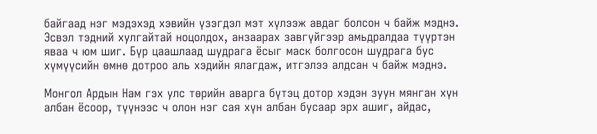байгаад нэг мэдэхэд хэвийн үзэгдэл мэт хүлээж авдаг болсон ч байж мэднэ. Эсвэл тэдний хулгайтай ноцолдох, анзаарах завгүйгээр амьдралдаа түүртэн яваа ч юм шиг. Бүр цаашлаад шудрага ёсыг маск болгосон шудрага бус хүмүүсийн өмнө дотроо аль хэдийн ялагдаж, итгэлээ алдсан ч байж мэднэ.

Монгол Ардын Нам гэх улс төрийн аварга бүтэц дотор хэдэн зуун мянган хүн албан ёсоор, түүнээс ч олон нэг сая хүн албан бусаар эрх ашиг, айдас,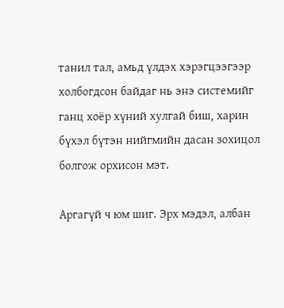танил тал, амьд үлдэх хэрэгцээгээр холбогдсон байдаг нь энэ системийг ганц хоёр хүний хулгай биш, харин бүхэл бүтэн нийгмийн дасан зохицол болгож орхисон мэт.

Аргагүй ч юм шиг. Эрх мэдэл, албан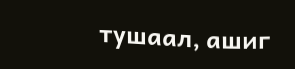тушаал, ашиг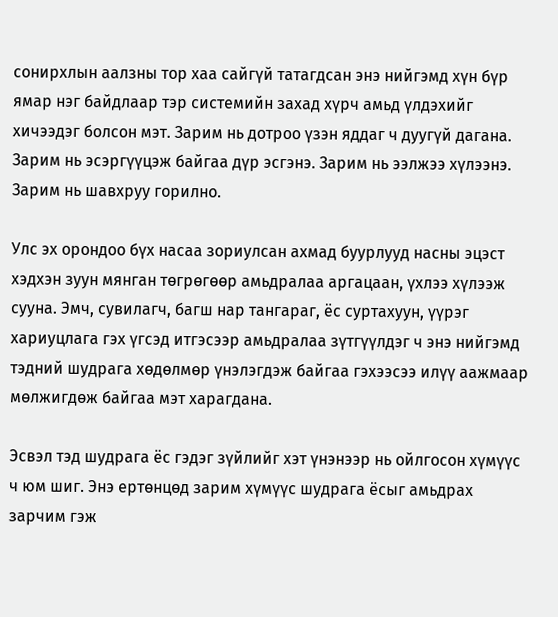сонирхлын аалзны тор хаа сайгүй татагдсан энэ нийгэмд хүн бүр ямар нэг байдлаар тэр системийн захад хүрч амьд үлдэхийг хичээдэг болсон мэт. Зарим нь дотроо үзэн яддаг ч дуугүй дагана. Зарим нь эсэргүүцэж байгаа дүр эсгэнэ. Зарим нь ээлжээ хүлээнэ. Зарим нь шавхруу горилно.

Улс эх орондоо бүх насаа зориулсан ахмад буурлууд насны эцэст хэдхэн зуун мянган төгрөгөөр амьдралаа аргацаан, үхлээ хүлээж сууна. Эмч, сувилагч, багш нар тангараг, ёс суртахуун, үүрэг хариуцлага гэх үгсэд итгэсээр амьдралаа зүтгүүлдэг ч энэ нийгэмд тэдний шудрага хөдөлмөр үнэлэгдэж байгаа гэхээсээ илүү аажмаар мөлжигдөж байгаа мэт харагдана.

Эсвэл тэд шудрага ёс гэдэг зүйлийг хэт үнэнээр нь ойлгосон хүмүүс ч юм шиг. Энэ ертөнцөд зарим хүмүүс шудрага ёсыг амьдрах зарчим гэж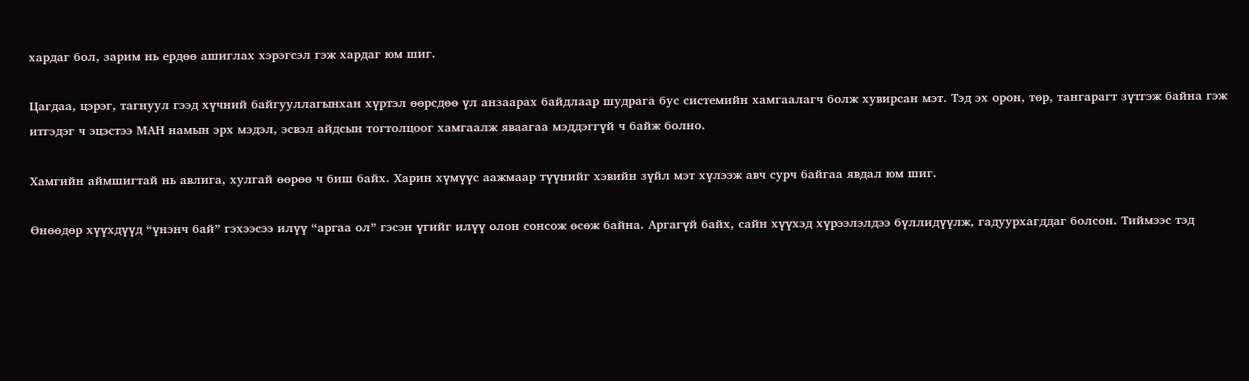хардаг бол, зарим нь ердөө ашиглах хэрэгсэл гэж хардаг юм шиг.

Цагдаа, цэрэг, тагнуул гээд хүчний байгууллагынхан хүртэл өөрсдөө үл анзаарах байдлаар шудрага бус системийн хамгаалагч болж хувирсан мэт. Тэд эх орон, төр, тангарагт зүтгэж байна гэж итгэдэг ч эцэстээ МАН намын эрх мэдэл, эсвэл айдсын тогтолцоог хамгаалж яваагаа мэддэггүй ч байж болно.

Хамгийн аймшигтай нь авлига, хулгай өөрөө ч биш байх. Харин хүмүүс аажмаар түүнийг хэвийн зүйл мэт хүлээж авч сурч байгаа явдал юм шиг.

Өнөөдөр хүүхдүүд “үнэнч бай” гэхээсээ илүү “аргаа ол” гэсэн үгийг илүү олон сонсож өсөж байна. Аргагүй байх, сайн хүүхэд хүрээлэлдээ бүллидүүлж, гадуурхагддаг болсон. Тиймээс тэд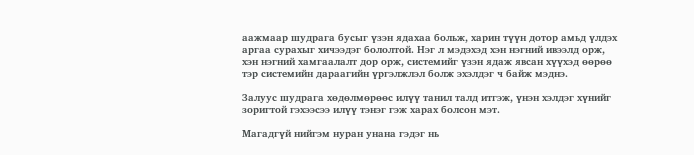аажмаар шудрага бусыг үзэн ядахаа больж, харин түүн дотор амьд үлдэх аргаа сурахыг хичээдэг бололтой. Нэг л мэдэхэд хэн нэгний ивээлд орж, хэн нэгний хамгаалалт дор орж, системийг үзэн ядаж явсан хүүхэд өөрөө тэр системийн дараагийн үргэлжлэл болж эхэлдэг ч байж мэднэ.

Залуус шудрага хөдөлмөрөөс илүү танил талд итгэж, үнэн хэлдэг хүнийг зоригтой гэхээсээ илүү тэнэг гэж харах болсон мэт.

Магадгүй нийгэм нуран унана гэдэг нь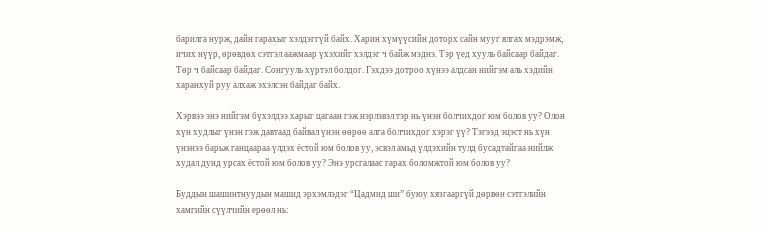барилга нурж, дайн гарахыг хэлдэггүй байх. Харин хүмүүсийн доторх сайн мууг ялгах мэдрэмж, ичих нүүр, өрөвдөх сэтгэл аажмаар үхэхийг хэлдэг ч байж мэднэ. Тэр үед хууль байсаар байдаг. Төр ч байсаар байдаг. Сонгууль хүртэл болдог. Гэхдээ дотроо хүнээ алдсан нийгэм аль хэдийн харанхуй руу алхаж эхэлсэн байдаг байх.

Хэрвээ энэ нийгэм бүхэлдээ харыг цагаан гэж нэрлэвэл тэр нь үнэн болчихдог юм болов уу? Олон хүн худлыг үнэн гэж давтаад байвал үнэн өөрөө алга болчихдог хэрэг үү? Тэгээд эцэст нь хүн үнэнээ барьж ганцаараа үлдэх ёстой юм болов уу, эсвэл амьд үлдэхийн тулд бусадтайгаа нийлж худал дунд урсах ёстой юм болов уу? Энэ урсгалаас гарах боломжтой юм болов уу?

Буддын шашинтнуудын машид эрхэмлэдэг “Цадмид ши” буюу хязгааргүй дөрвөн сэтгэлийн хамгийн сүүлчийн ерөөл нь: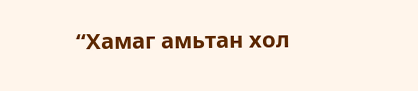“Хамаг амьтан хол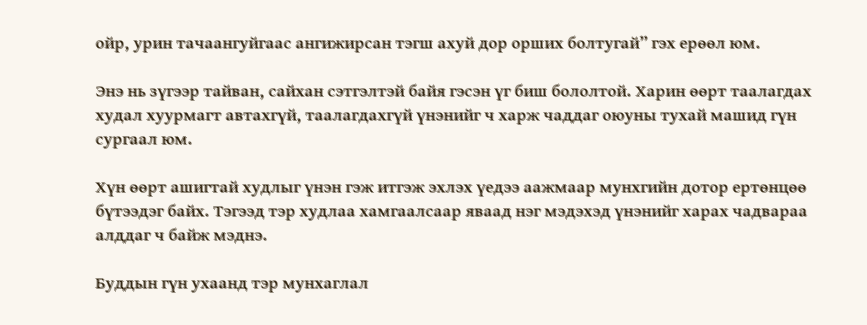ойр, урин тачаангуйгаас ангижирсан тэгш ахуй дор орших болтугай” гэх ерөөл юм.

Энэ нь зүгээр тайван, сайхан сэтгэлтэй байя гэсэн үг биш бололтой. Харин өөрт таалагдах худал хуурмагт автахгүй, таалагдахгүй үнэнийг ч харж чаддаг оюуны тухай машид гүн сургаал юм.

Хүн өөрт ашигтай худлыг үнэн гэж итгэж эхлэх үедээ аажмаар мунхгийн дотор ертөнцөө бүтээдэг байх. Тэгээд тэр худлаа хамгаалсаар яваад нэг мэдэхэд үнэнийг харах чадвараа алддаг ч байж мэднэ.

Буддын гүн ухаанд тэр мунхаглал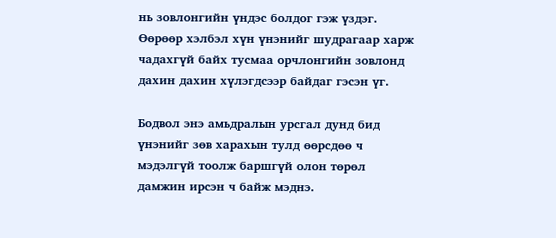нь зовлонгийн үндэс болдог гэж үздэг. Өөрөөр хэлбэл хүн үнэнийг шудрагаар харж чадахгүй байх тусмаа орчлонгийн зовлонд дахин дахин хүлэгдсээр байдаг гэсэн үг.

Бодвол энэ амьдралын урсгал дунд бид үнэнийг зөв харахын тулд өөрсдөө ч мэдэлгүй тоолж баршгүй олон төрөл дамжин ирсэн ч байж мэднэ.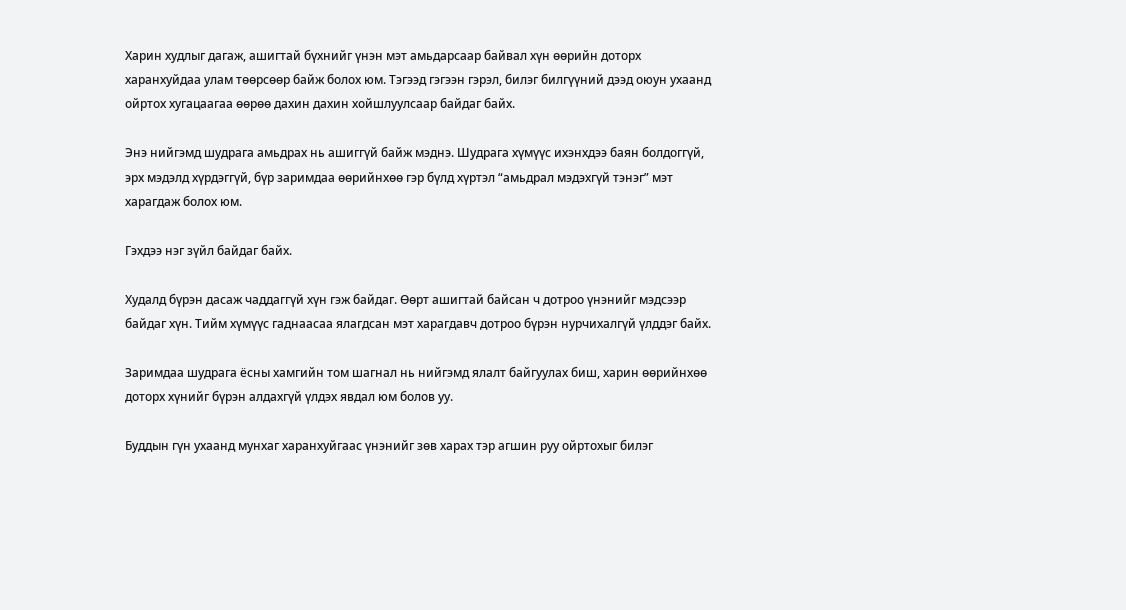Харин худлыг дагаж, ашигтай бүхнийг үнэн мэт амьдарсаар байвал хүн өөрийн доторх харанхуйдаа улам төөрсөөр байж болох юм. Тэгээд гэгээн гэрэл, билэг билгүүний дээд оюун ухаанд ойртох хугацаагаа өөрөө дахин дахин хойшлуулсаар байдаг байх.

Энэ нийгэмд шудрага амьдрах нь ашиггүй байж мэднэ. Шудрага хүмүүс ихэнхдээ баян болдоггүй, эрх мэдэлд хүрдэггүй, бүр заримдаа өөрийнхөө гэр бүлд хүртэл “амьдрал мэдэхгүй тэнэг” мэт харагдаж болох юм.

Гэхдээ нэг зүйл байдаг байх.

Худалд бүрэн дасаж чаддаггүй хүн гэж байдаг. Өөрт ашигтай байсан ч дотроо үнэнийг мэдсээр байдаг хүн. Тийм хүмүүс гаднаасаа ялагдсан мэт харагдавч дотроо бүрэн нурчихалгүй үлддэг байх.

Заримдаа шудрага ёсны хамгийн том шагнал нь нийгэмд ялалт байгуулах биш, харин өөрийнхөө доторх хүнийг бүрэн алдахгүй үлдэх явдал юм болов уу.

Буддын гүн ухаанд мунхаг харанхуйгаас үнэнийг зөв харах тэр агшин руу ойртохыг билэг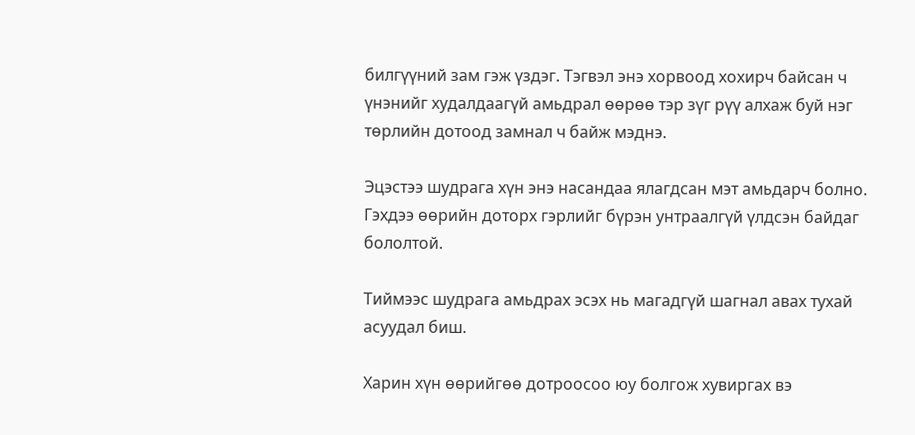билгүүний зам гэж үздэг. Тэгвэл энэ хорвоод хохирч байсан ч үнэнийг худалдаагүй амьдрал өөрөө тэр зүг рүү алхаж буй нэг төрлийн дотоод замнал ч байж мэднэ.

Эцэстээ шудрага хүн энэ насандаа ялагдсан мэт амьдарч болно. Гэхдээ өөрийн доторх гэрлийг бүрэн унтраалгүй үлдсэн байдаг бололтой.

Тиймээс шудрага амьдрах эсэх нь магадгүй шагнал авах тухай асуудал биш.

Харин хүн өөрийгөө дотроосоо юу болгож хувиргах вэ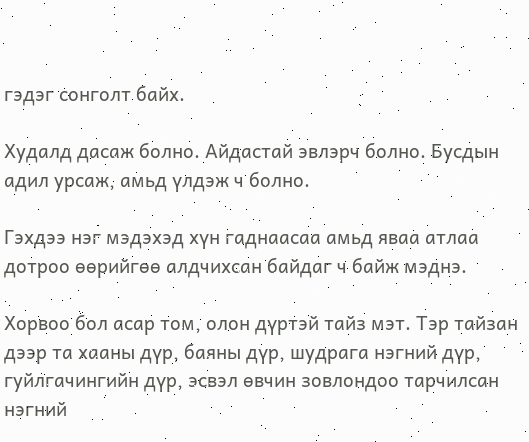гэдэг сонголт байх.

Худалд дасаж болно. Айдастай эвлэрч болно. Бусдын адил урсаж, амьд үлдэж ч болно.

Гэхдээ нэг мэдэхэд хүн гаднаасаа амьд яваа атлаа дотроо өөрийгөө алдчихсан байдаг ч байж мэднэ.

Хорвоо бол асар том, олон дүртэй тайз мэт. Тэр тайзан дээр та хааны дүр, баяны дүр, шудрага нэгний дүр, гуйлгачингийн дүр, эсвэл өвчин зовлондоо тарчилсан нэгний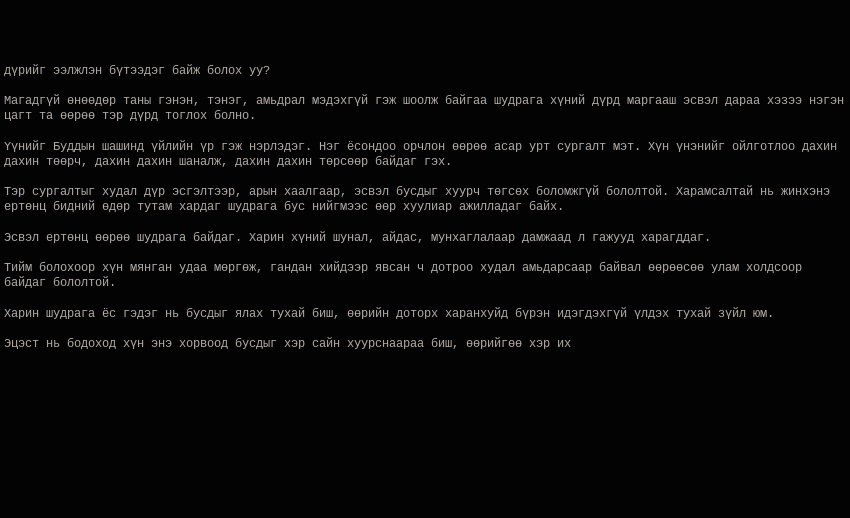дүрийг ээлжлэн бүтээдэг байж болох уу?

Магадгүй өнөөдөр таны гэнэн, тэнэг, амьдрал мэдэхгүй гэж шоолж байгаа шудрага хүний дүрд маргааш эсвэл дараа хэзээ нэгэн цагт та өөрөө тэр дүрд тоглох болно.

Үүнийг Буддын шашинд үйлийн үр гэж нэрлэдэг. Нэг ёсондоо орчлон өөрөө асар урт сургалт мэт. Хүн үнэнийг ойлготлоо дахин дахин төөрч, дахин дахин шаналж, дахин дахин төрсөөр байдаг гэх.

Тэр сургалтыг худал дүр эсгэлтээр, арын хаалгаар, эсвэл бусдыг хуурч төгсөх боломжгүй бололтой. Харамсалтай нь жинхэнэ ертөнц бидний өдөр тутам хардаг шудрага бус нийгмээс өөр хуулиар ажилладаг байх.

Эсвэл ертөнц өөрөө шудрага байдаг. Харин хүний шунал, айдас, мунхаглалаар дамжаад л гажууд харагддаг.

Тийм болохоор хүн мянган удаа мөргөж, гандан хийдээр явсан ч дотроо худал амьдарсаар байвал өөрөөсөө улам холдсоор байдаг бололтой.

Харин шудрага ёс гэдэг нь бусдыг ялах тухай биш, өөрийн доторх харанхуйд бүрэн идэгдэхгүй үлдэх тухай зүйл юм.

Эцэст нь бодоход хүн энэ хорвоод бусдыг хэр сайн хуурснаараа биш, өөрийгөө хэр их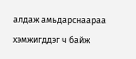алдаж амьдарснаараа хэмжигддэг ч байж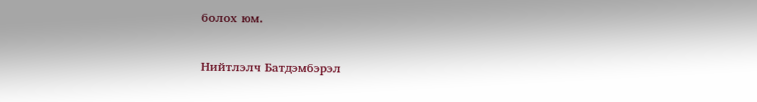болох юм.

Нийтлэлч Батдэмбэрэл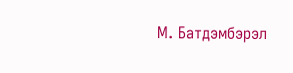М. Батдэмбэрэл